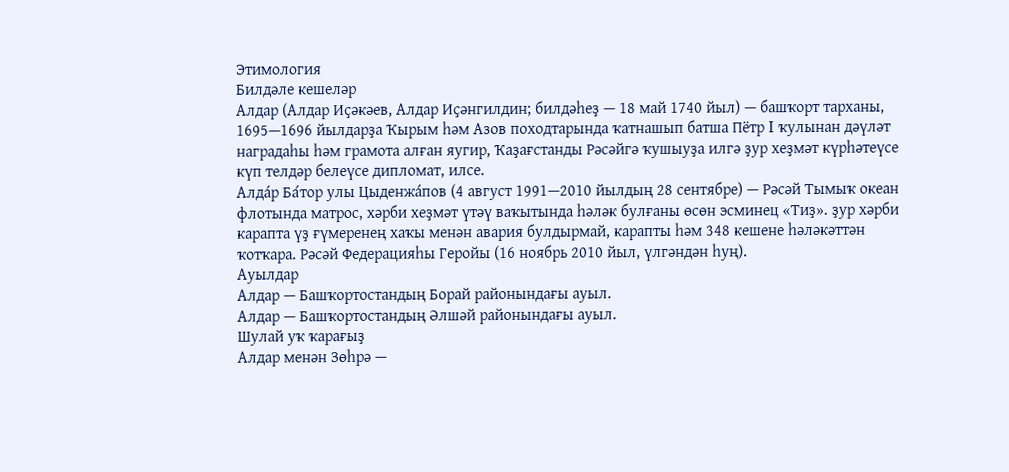Этимология
Билдәле кешеләр
Алдар (Алдар Иҫәкәев, Алдар Иҫәнгилдин; билдәһеҙ — 18 май 1740 йыл) — башҡорт тарханы, 1695—1696 йылдарҙа Ҡырым һәм Азов походтарында ҡатнашып батша Пётр I ҡулынан дәүләт наградаһы һәм грамота алған яугир, Ҡаҙағстанды Рәсәйгә ҡушыуҙа илгә ҙур хеҙмәт күрһәтеүсе күп телдәр белеүсе дипломат, илсе.
Алда́р Ба́тор улы Цыденжа́пов (4 август 1991—2010 йылдың 28 сентябре) — Рәсәй Тымыҡ океан флотында матрос, хәрби хеҙмәт үтәү ваҡытында һәләк булғаны өсөн эсминец «Тиҙ». ҙур хәрби карапта үҙ ғүмеренең хаҡы менән авария булдырмай, карапты һәм 348 кешене һәләкәттән ҡотҡара. Рәсәй Федерацияһы Геройы (16 ноябрь 2010 йыл, үлгәндән һуң).
Ауылдар
Алдар — Башҡортостандың Борай районындағы ауыл.
Алдар — Башҡортостандың Әлшәй районындағы ауыл.
Шулай уҡ ҡарағыҙ
Алдар менән Зөһрә —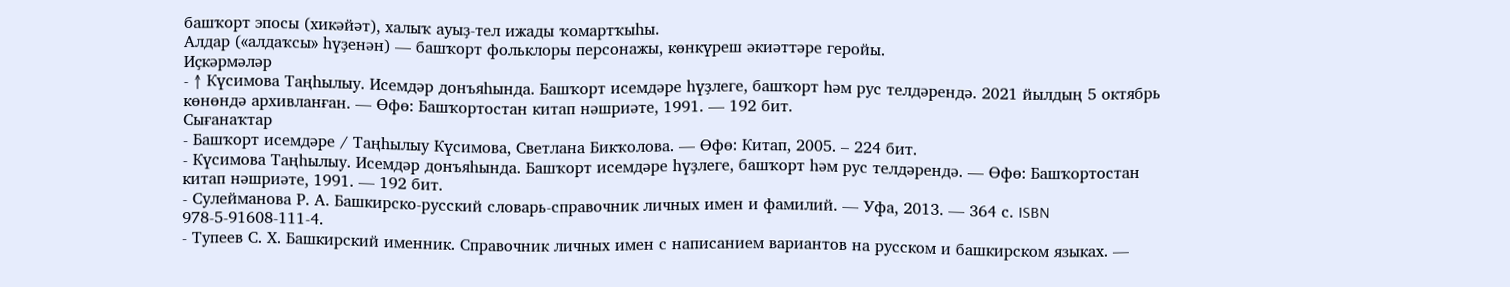башҡорт эпосы (хикәйәт), халыҡ ауыҙ-тел ижады ҡомартҡыһы.
Алдар («алдаҡсы» һүҙенән) — башҡорт фольклоры персонажы, көнкүреш әкиәттәре геройы.
Иҫкәрмәләр
- ↑ Күсимова Таңһылыу. Исемдәр донъяһында. Башҡорт исемдәре һүҙлеге, башҡорт һәм рус телдәрендә. 2021 йылдың 5 октябрь көнөндә архивланған. — Өфө: Башҡортостан китап нәшриәте, 1991. — 192 бит.
Сығанаҡтар
- Башҡорт исемдәре / Таңһылыу Күсимова, Cветлана Бикҡолова. — Өфө: Китап, 2005. – 224 бит.
- Күсимова Таңһылыу. Исемдәр донъяһында. Башҡорт исемдәре һүҙлеге, башҡорт һәм рус телдәрендә. — Өфө: Башҡортостан китап нәшриәте, 1991. — 192 бит.
- Сулейманова Р. А. Башкирско-русский словарь-справочник личных имен и фамилий. — Уфа, 2013. — 364 с. ISBN 978-5-91608-111-4.
- Тупеев С. Х. Башкирский именник. Справочник личных имен с написанием вариантов на русском и башкирском языках. —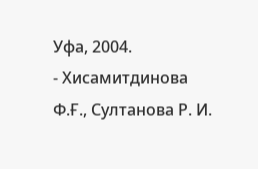Уфа, 2004.
- Хисамитдинова Ф.Ғ., Султанова Р. И.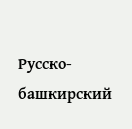Русско-башкирский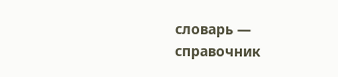словарь — справочник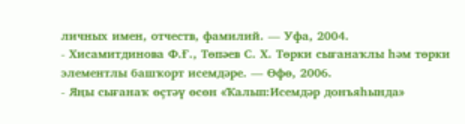личных имен, отчеств, фамилий. — Уфа, 2004.
- Хисамитдинова Ф.Ғ., Төпәев С. Х. Төрки сығанаҡлы һәм төрки элементлы башҡорт исемдәре. — Өфө, 2006.
- Яңы сығанаҡ өҫтәү өсөн «Ҡалып:Исемдәр донъяһында»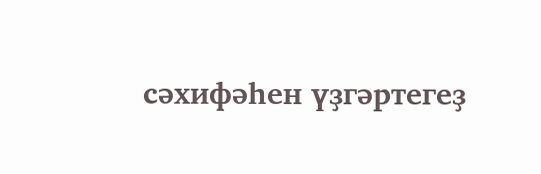сәхифәһен үҙгәртегеҙ